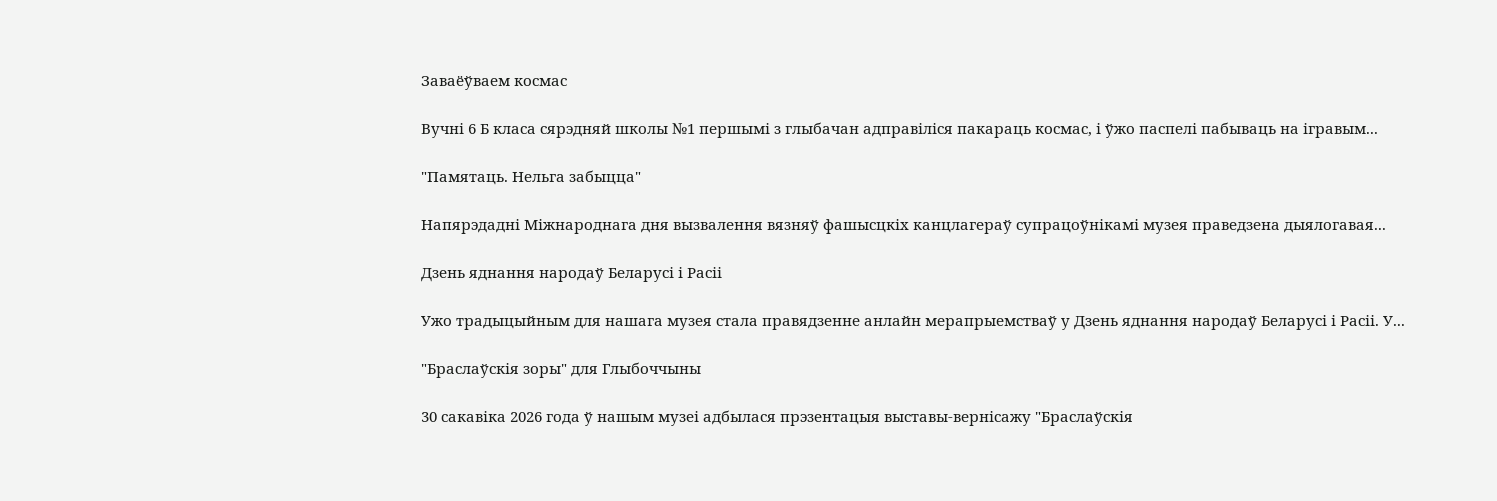Заваёўваем космас

Вучні 6 Б класа сярэдняй школы №1 першымі з глыбачан адправіліся пакараць космас, і ўжо паспелі пабываць на ігравым...

"Памятаць. Нельга забыцца"

Напярэдадні Міжнароднага дня вызвалення вязняў фашысцкіх канцлагераў супрацоўнікамі музея праведзена дыялогавая...

Дзень яднання народаў Беларусі і Расіі

Ужо традыцыйным для нашага музея стала правядзенне анлайн мерапрыемстваў у Дзень яднання народаў Беларусі і Расіі. У...

"Браслаўскія зоры" для Глыбоччыны

30 сакавіка 2026 года ў нашым музеі адбылася прэзентацыя выставы-вернісажу "Браслаўскія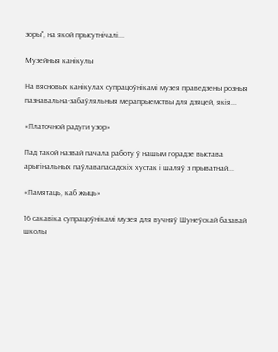зоры", на якой прысутнічалі...

Музейныя канікулы

На вясновых канікулах супрацоўнікамі музея праведзены розныя пазнавальна-забаўляльныя мерапрыемствы для дзяцей, якія...

«Платочной радуги узор»

Пад такой назвай пачала работу ў нашым горадзе выстава арыгінальных паўлавапасадскіх хустак і шаляў з прыватнай...

«Памятаць, каб жыць»

16 сакавіка супрацоўнікамі музея для вучняў Шунеўскай базавай школы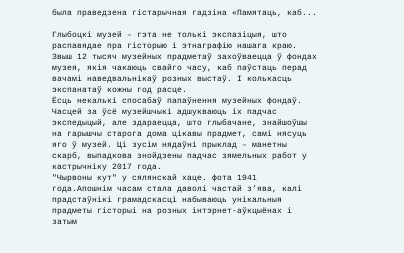была праведзена гістарычная гадзіна «Памятаць, каб...

Глыбоцкі музей – гэта не толькі экспазіцыя, што распавядае пра гісторыю і этнаграфію нашага краю. Звыш 12 тысяч музейных прадметаў захоўваецца ў фондах музея, якія чакаюць свайго часу, каб паўстаць перад вачамі наведвальнікаў розных выстаў. І колькасць экспанатаў кожны год расце.
Ёсць некалькі спосабаў папаўнення музейных фондаў. Часцей за ўсё музейшчыкі адшукваюць іх падчас экспедыцый, але здараецца, што глыбачане, знайшоўшы на гарышчы старога дома цікавы прадмет, самі нясуць яго ў музей. Ці зусім нядаўні прыклад – манетны скарб, выпадкова знойдзены падчас зямельных работ у кастрычніку 2017 года.
"Чырвоны кут" у сялянскай хаце. фота 1941 года.Апошнім часам стала даволі частай з’ява, калі прадстаўнікі грамадскасці набываюць унікальныя прадметы гісторыі на розных інтэрнет-аўкцыёнах і затым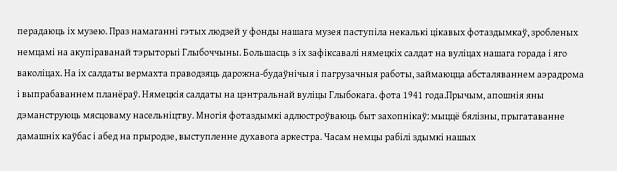перадаюць іх музею. Праз намаганні гэтых людзей у фонды нашага музея паступіла некалькі цікавых фотаздымкаў, зробленых немцамі на акупіраванай тэрыторыі Глыбоччыны. Большасць з іх зафіксавалі нямецкіх салдат на вуліцах нашага горада і яго ваколіцах. На іх салдаты вермахта праводзяць дарожна-будаўнічыя і пагрузачныя работы, займаюцца абсталяваннем аэрадрома і выпрабаваннем планёраў. Нямецкія салдаты на цэнтральнай вуліцы Глыбокага. фота 1941 года.Прычым, апошнія яны дэманструюць мясцоваму насельніцтву. Многія фотаздымкі адлюстроўваюць быт захопнікаў: мыццё бялізны, прыгатаванне дамашніх каўбас і абед на прыродзе, выступленне духавога аркестра. Часам немцы рабілі здымкі нашых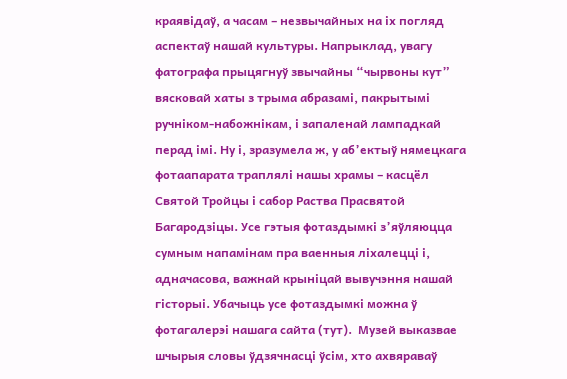краявідаў, а часам – незвычайных на іх погляд аспектаў нашай культуры. Напрыклад, увагу фатографа прыцягнуў звычайны “чырвоны кут” вясковай хаты з трыма абразамі, пакрытымі ручніком-набожнікам, і запаленай лампадкай перад імі. Ну і, зразумела ж, у аб’ектыў нямецкага фотаапарата траплялі нашы храмы – касцёл Святой Тройцы і сабор Раства Прасвятой Багародзіцы. Усе гэтыя фотаздымкі з’яўляюцца сумным напамінам пра ваенныя ліхалецці і, адначасова, важнай крыніцай вывучэння нашай гісторыі. Убачыць усе фотаздымкі можна ў фотагалерэі нашага сайта (тут).  Музей выказвае шчырыя словы ўдзячнасці ўсім, хто ахвяраваў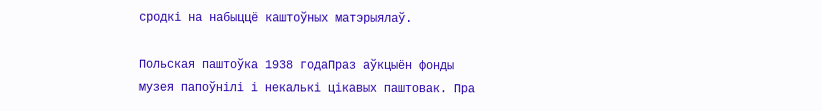сродкі на набыццё каштоўных матэрыялаў.

Польская паштоўка 1938 годаПраз аўкцыён фонды музея папоўнілі і некалькі цікавых паштовак. Пра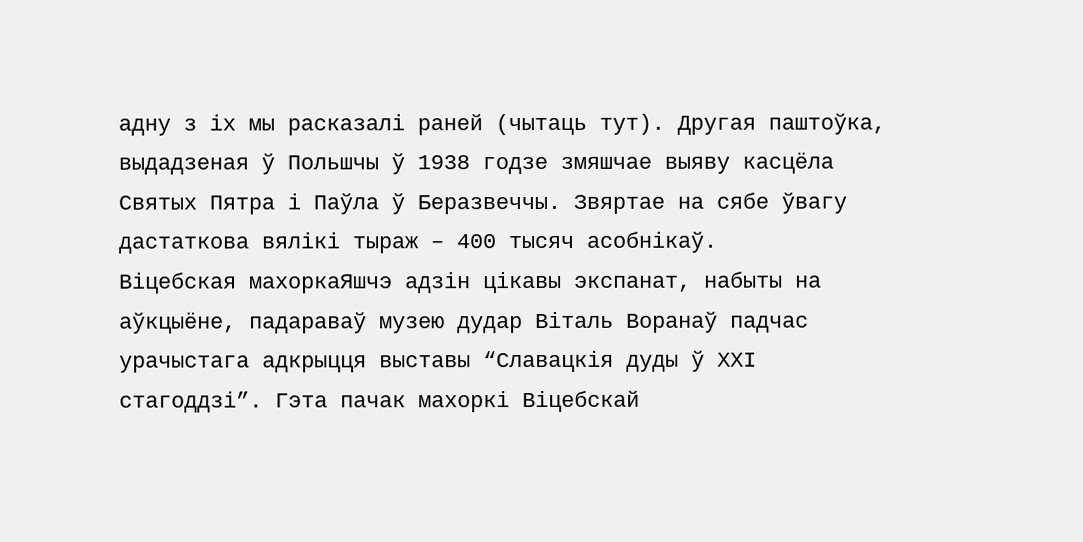адну з іх мы расказалі раней (чытаць тут). Другая паштоўка, выдадзеная ў Польшчы ў 1938 годзе змяшчае выяву касцёла Святых Пятра і Паўла ў Беразвеччы. Звяртае на сябе ўвагу дастаткова вялікі тыраж – 400 тысяч асобнікаў.
Віцебская махоркаЯшчэ адзін цікавы экспанат, набыты на аўкцыёне, падараваў музею дудар Віталь Воранаў падчас урачыстага адкрыцця выставы “Славацкія дуды ў ХХІ стагоддзі”. Гэта пачак махоркі Віцебскай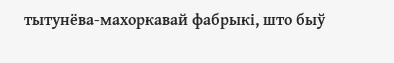тытунёва-махоркавай фабрыкі, што быў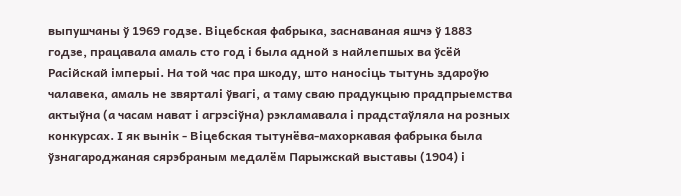выпушчаны ў 1969 годзе. Віцебская фабрыка, заснаваная яшчэ ў 1883 годзе, працавала амаль сто год і была адной з найлепшых ва ўсёй Расійскай імперыі. На той час пра шкоду, што наносіць тытунь здароўю чалавека, амаль не звярталі ўвагі, а таму сваю прадукцыю прадпрыемства актыўна (а часам нават і агрэсіўна) рэкламавала і прадстаўляла на розных конкурсах. І як вынік - Віцебская тытунёва-махоркавая фабрыка была ўзнагароджаная сярэбраным медалём Парыжскай выставы (1904) і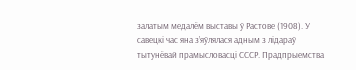залатым медалём выставы ў Растове (1908). У савецкі час яна з’яўлялася адным з лідараў тытунёвай прамысловасці СССР. Прадпрыемства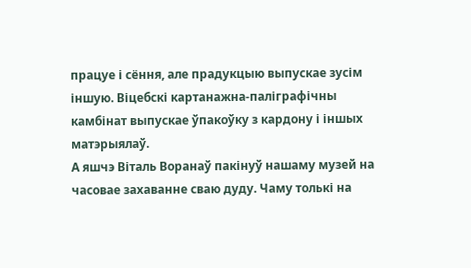працуе і сёння, але прадукцыю выпускае зусім іншую. Віцебскі картанажна-паліграфічны камбінат выпускае ўпакоўку з кардону і іншых матэрыялаў.
А яшчэ Віталь Воранаў пакінуў нашаму музей на часовае захаванне сваю дуду. Чаму толькі на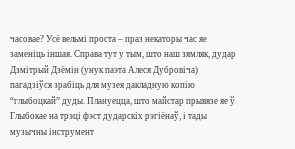часовае? Усё вельмі проста – праз некаторы час яе заменіць іншая. Справа тут у тым, што наш зямляк, дудар Дзмітрый Дзёмін (унук паэта Алеся Дубровіча) пагадзіўся зрабіць для музея дакладную копію “глыбоцкай” дуды. Плануецца, што майстар прывязе яе ў Глыбокае на трэці фэст дударскіх рэгіёнаў, і тады музычны інструмент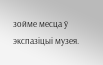зойме месца ў экспазіцыі музея.